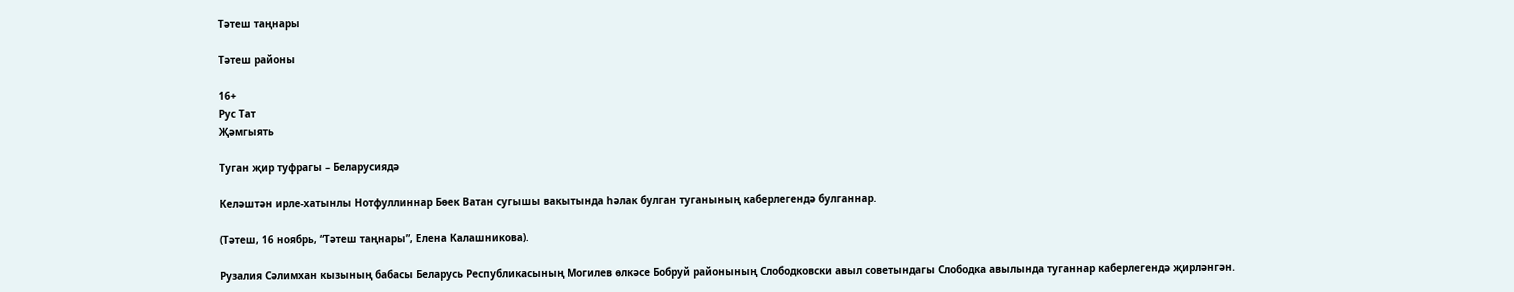Тәтеш таңнары

Тәтеш районы

16+
Рус Тат
Җәмгыять

Туган җир туфрагы – Беларусиядә

Келәштән ирле-хатынлы Нотфуллиннар Бөек Ватан сугышы вакытында һәлак булган туганының каберлегендә булганнар.

(Тәтеш, 16 ноябрь, “Тәтеш таңнары”, Елена Калашникова).

Рузалия Сәлимхан кызының бабасы Беларусь Республикасының Могилев өлкәсе Бобруй районының Слободковски авыл советындагы Слободка авылында туганнар каберлегендә җирләнгән.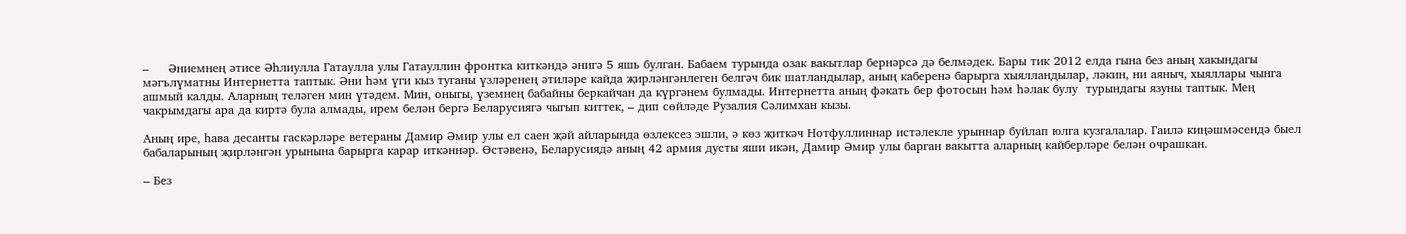–     Әниемнең әтисе Әһлиулла Гатаулла улы Гатауллин фронтка киткәндә әнигә 5 яшь булган. Бабаем турында озак вакытлар бернәрсә дә белмәдек. Бары тик 2012 елда гына без аның хакындагы мәгълүматны Интернетта таптык. Әни һәм үги кыз туганы үзләренең әтиләре кайда җирләнгәнлеген белгәч бик шатландылар, аның каберенә барырга хыялландылар, ләкин, ни аяныч, хыяллары чынга ашмый калды. Аларның теләген мин үтәдем. Мин, оныгы, үземнең бабайны беркайчан да күргәнем булмады. Интернетта аның фәкать бер фотосын һәм һәлак булу  турындагы язуны таптык. Мең чакрымдагы ара да киртә була алмады, ирем белән бергә Беларусиягә чыгып киттек, – дип сөйләде Рузалия Сәлимхан кызы.

Аның ире, һава десанты гаскәрләре ветераны Дамир Әмир улы ел саен җәй айларында өзлексез эшли, ә көз җиткәч Нотфуллиннар истәлекле урыннар буйлап юлга кузгалалар. Гаилә киңәшмәсендә быел бабаларының җирләнгән урынына барырга карар иткәннәр. Өстәвенә, Беларусиядә аның 42 армия дусты яши икән, Дамир Әмир улы барган вакытта аларның кайберләре белән очрашкан.

– Без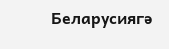Беларусиягә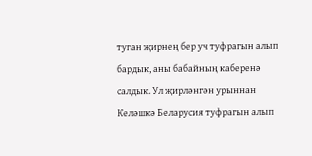туган җирнең бер уч туфрагын алып бардык, аны бабайның каберенә салдык. Ул җирләнгән урыннан Келәшкә Беларусия туфрагын алып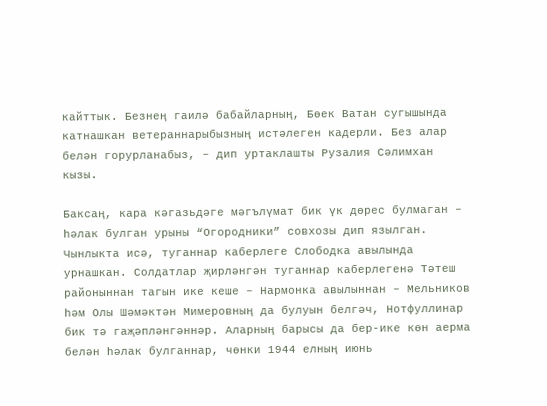кайттык. Безнең гаилә бабайларның, Бөек Ватан сугышында катнашкан ветераннарыбызның истәлеген кадерли. Без алар белән горурланабыз, – дип уртаклашты Рузалия Сәлимхан кызы.

Баксаң, кара кәгазьдәге мәгълүмат бик үк дөрес булмаган – һәлак булган урыны “Огородники” совхозы дип язылган. Чынлыкта исә, туганнар каберлеге Слободка авылында урнашкан. Солдатлар җирләнгән туганнар каберлегенә Тәтеш районыннан тагын ике кеше – Нармонка авылыннан – Мельников һәм Олы Шәмәктән Мимеровның да булуын белгәч, Нотфуллинар бик тә гаҗәпләнгәннәр. Аларның барысы да бер-ике көн аерма белән һәлак булганнар, чөнки 1944 елның июнь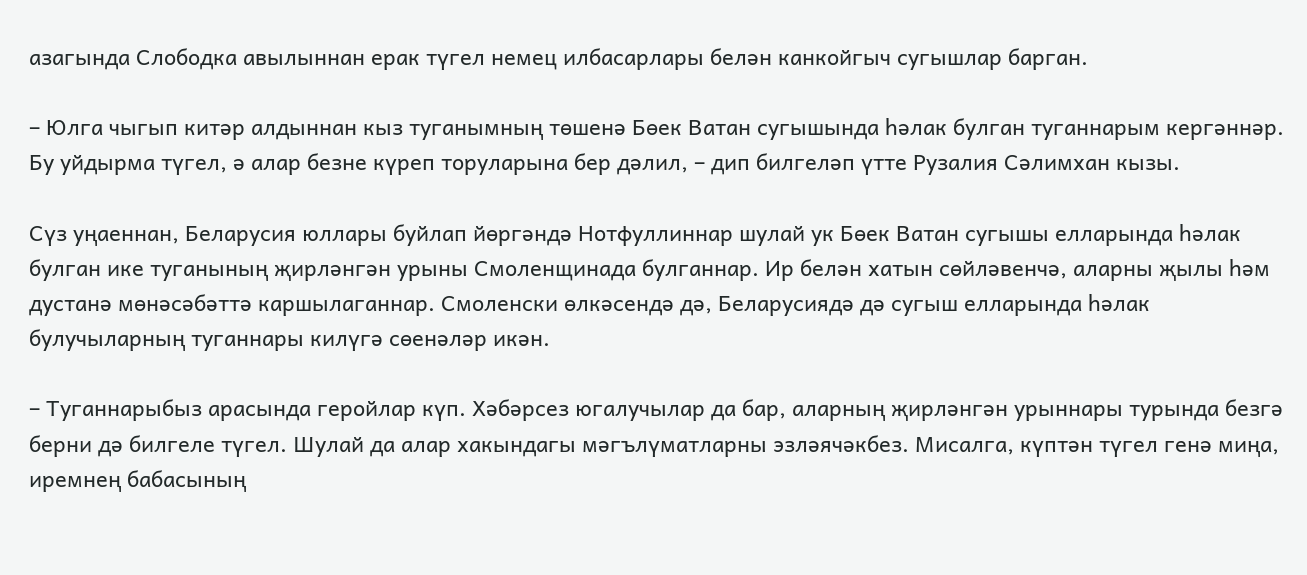азагында Слободка авылыннан ерак түгел немец илбасарлары белән канкойгыч сугышлар барган.

– Юлга чыгып китәр алдыннан кыз туганымның төшенә Бөек Ватан сугышында һәлак булган туганнарым кергәннәр. Бу уйдырма түгел, ә алар безне күреп торуларына бер дәлил, – дип билгеләп үтте Рузалия Сәлимхан кызы.

Сүз уңаеннан, Беларусия юллары буйлап йөргәндә Нотфуллиннар шулай ук Бөек Ватан сугышы елларында һәлак булган ике туганының җирләнгән урыны Смоленщинада булганнар. Ир белән хатын сөйләвенчә, аларны җылы һәм дустанә мөнәсәбәттә каршылаганнар. Смоленски өлкәсендә дә, Беларусиядә дә сугыш елларында һәлак булучыларның туганнары килүгә сөенәләр икән.

– Туганнарыбыз арасында геройлар күп. Хәбәрсез югалучылар да бар, аларның җирләнгән урыннары турында безгә берни дә билгеле түгел. Шулай да алар хакындагы мәгълүматларны эзләячәкбез. Мисалга, күптән түгел генә миңа, иремнең бабасының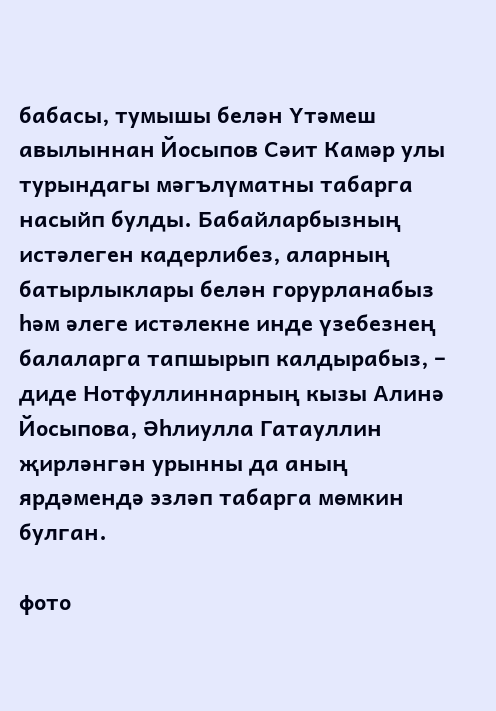бабасы, тумышы белән Үтәмеш авылыннан Йосыпов Сәит Камәр улы турындагы мәгълүматны табарга насыйп булды. Бабайларбызның истәлеген кадерлибез, аларның батырлыклары белән горурланабыз һәм әлеге истәлекне инде үзебезнең балаларга тапшырып калдырабыз, – диде Нотфуллиннарның кызы Алинә Йосыпова, Әһлиулла Гатауллин җирләнгән урынны да аның ярдәмендә эзләп табарга мөмкин булган.

фото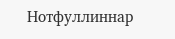Нотфуллиннар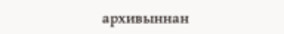архивыннан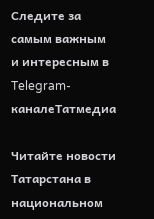Следите за самым важным и интересным в Telegram-каналеТатмедиа

Читайте новости Татарстана в национальном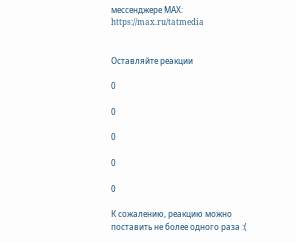мессенджере MАХ: https://max.ru/tatmedia


Оставляйте реакции

0

0

0

0

0

К сожалению, реакцию можно поставить не более одного раза :(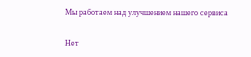Мы работаем над улучшением нашего сервиса

Нет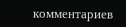комментариев